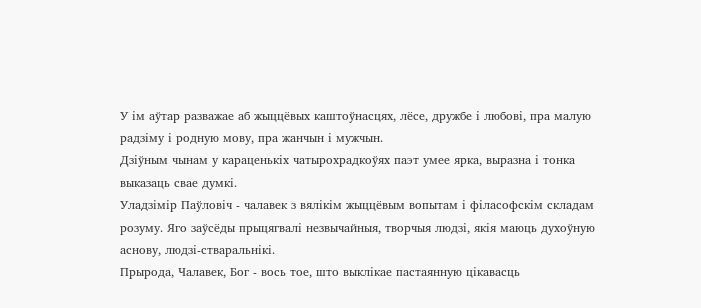У ім аўтар разважае аб жыццёвых каштоўнасцях, лёсе, дружбе і любові, пра малую радзіму і родную мову, пра жанчын і мужчын.
Дзіўным чынам у караценькіх чатырохрадкоўях паэт умее ярка, выразна і тонка выказаць свае думкі.
Уладзімір Паўловіч - чалавек з вялікім жыццёвым вопытам і філасофскім складам розуму. Яго заўсёды прыцягвалі незвычайныя, творчыя людзі, якія маюць духоўную аснову, людзі-стваральнікі.
Прырода, Чалавек, Бог - вось тое, што выклікае пастаянную цікавасць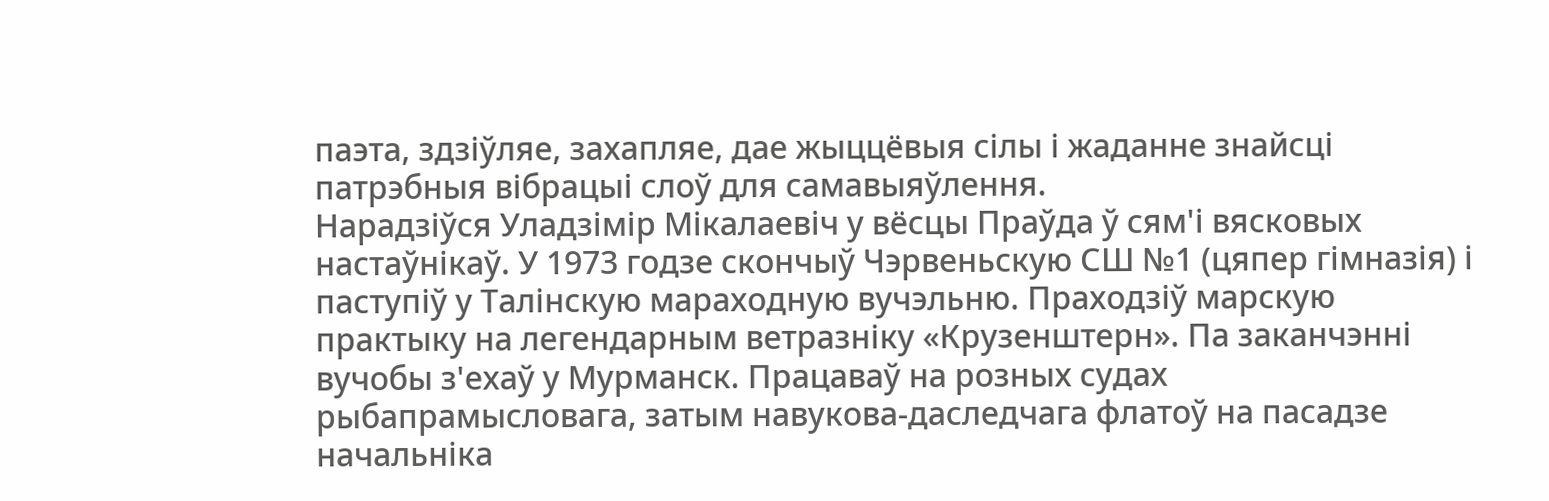паэта, здзіўляе, захапляе, дае жыццёвыя сілы і жаданне знайсці патрэбныя вібрацыі слоў для самавыяўлення.
Нарадзіўся Уладзімір Мікалаевіч у вёсцы Праўда ў сям'і вясковых настаўнікаў. У 1973 годзе скончыў Чэрвеньскую СШ №1 (цяпер гімназія) і паступіў у Талінскую мараходную вучэльню. Праходзіў марскую практыку на легендарным ветразніку «Крузенштерн». Па заканчэнні вучобы з'ехаў у Мурманск. Працаваў на розных судах рыбапрамысловага, затым навукова-даследчага флатоў на пасадзе начальніка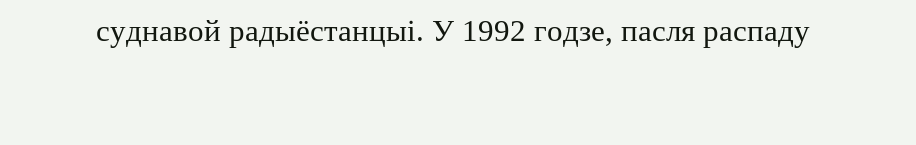суднавой радыёстанцыі. У 1992 годзе, пасля распаду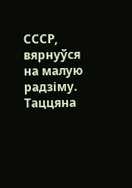СССР, вярнуўся на малую радзіму.
Таццяна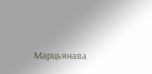Марцьянава